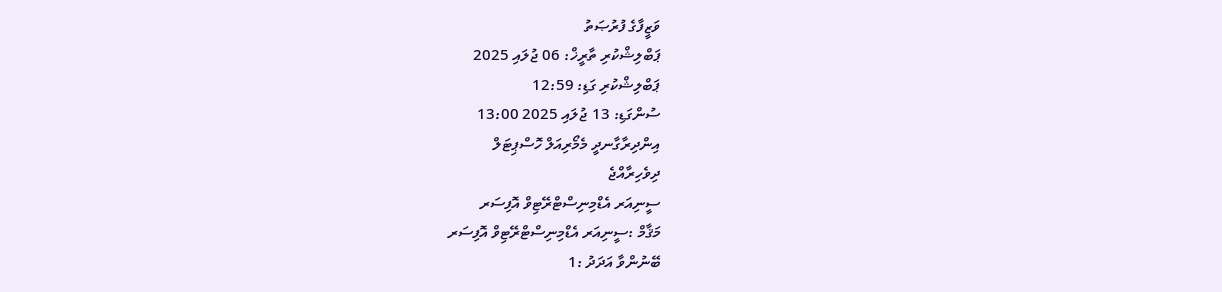ވަޒީފާގެ ފުރުޞަތު
ޕަބްލިޝްކުރި ތާރީޚް: 06 ޖުލައި 2025
ޕަބްލިޝްކުރި ގަޑި: 12:59
ސުންގަޑި: 13 ޖުލައި 2025 13:00
އިންދިރާގާނދީ މެމޯރިއަލް ހޮސްޕިޓަލް
ދިވެހިރާއްޖެ
ސީނިއަރ އެޑްމިނިސްޓްރޭޓިވް އޮފިސަރ
މަޤާމް :ސީނިއަރ އެޑްމިނިސްޓްރޭޓިވް އޮފިސަރ
ބޭނުންވާ އަދަދު :1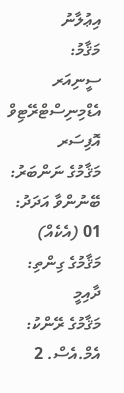އިޢުލާނު
މަޤާމު:
ސީނިއަރ އެޑްމިނިސްޓްރޭޓިވް އޮފިސަރ
މަޤާމުގެ ނަންބަރު:
ބޭނުންވާ އަދަދު:
01 (އެކެއް)
މަޤާމުގެ ގިންތި:
ދާއިމީ
މަޤާމުގެ ރޭންކު:
އެމް.އެސް. 2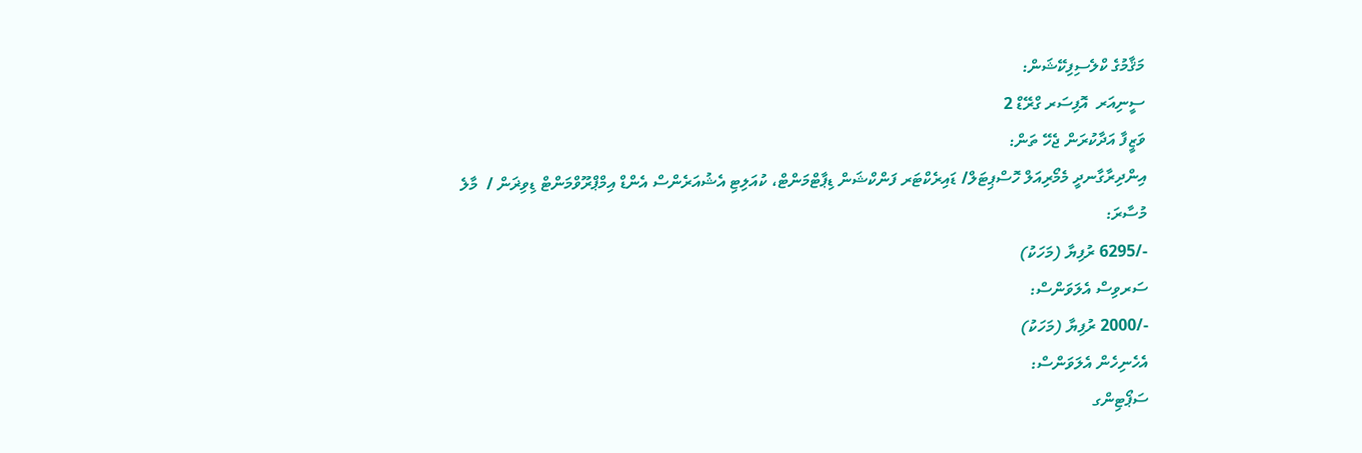މަޤާމުގެ ކްލެސިފިކޭޝަން:
ސީނިއަރ  އޮފިސަރ ގްރޭޑް 2
ވަޒީފާ އަދާކުރަން ޖެހޭ ތަން:
އިންދިރާގާނދީ މެމޯރިއަލް ހޮސްޕިޓަލް/ ޑައިރެކްޓަރ ފަންކްޝަން ޑިޕާޓްމަންޓް، ކުއަލިޓި އެޝުއަރެންސް އެންޑް އިމްޕްރޫވްމަންޓް ޑިވިޜަން /  މާލެ
މުސާރަ:
-/6295 ރުފިޔާ (މަހަކު)
ސަރވިސް އެލަވަންސް:
-/2000 ރުފިޔާ (މަހަކު)
އެހެނިހެން އެލަވަންސް:
ސަޕޯޓިންގ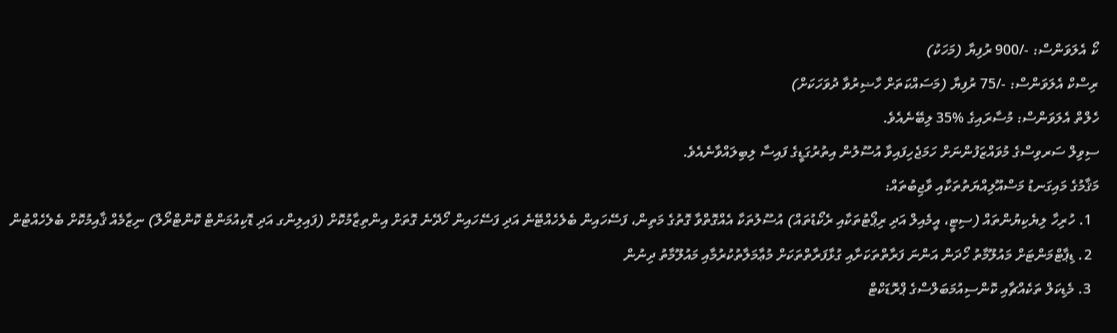ކޯ އެލަވަންސް: -/900 ރުފިޔާ (މަހަކު)
ރިސްކް އެލަވަންސް: -/75 ރުފިޔާ (މަސައްކަތަށް ހާޟިރުވާ ދުވަހަކަށް)
ހެލްތް އެލަވަންސް: މުސާރައިގެ %35 ލިބޭނެއެވެ.
ސިވިލް ސަރވިސްގެ މުވައްޒަފުންނަށް ހަމަޖެހިފައިވާ އުސޫލުން އިތުރުގަޑީގެ ފައިސާ ލިބިލައްވާނެއެވެ.
މަޤާމުގެ މައިގަނޑު މަސްއޫލިއްޔަތުތަކާއި ވާޖިބުތައް:
  1. ހުރިހާ ލިޔެކިޔުންތައް (ސިޓީ، އީމެއިލް އަދި ރިޕޯޓުތަކާއި ރެކޯޑުތައް) އުސޫލުތަކާ އެއްގޮތްވާ ގޮތުގެ މަތިން، ފަސޭހައިން ބެލެހެއްޓޭނެ އަދި ފަސޭހައިން ހޯދޭނެ ގޮތަށް އިންތިޒާމުކޮށް (ފައިލިންގ އަދި ޑޮކިއުމަންޓް ކޮންޓްރޯލް) ނިޒާމެއް ޤާއިމުކޮށް ބެލެހެއްޓުން
  2. ޑިޕާޓްމަންޓަށް މައުލޫމާތު ހޯދަން އަންނަ ފަރާތްތަކަށާއި ގުޅާފަރާތްތަކަށް މުޢާމަލާތުކުރުމާއި މައުލޫމާތު ދިނުން
  3. މެޑިކަލް ތަކެއްޗާއި ކޮންސިއުމަބަލްސްގެ ޕްރޮޑަކްޓް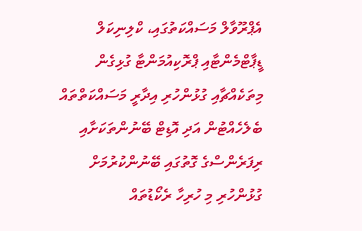އެޕްރޫވާލް މަސައްކަތުގައި، ކްލިނިކަލް ޑީޕާޓްމެންޓާއި ޕްރޮކިއުމަންޓާ ގުޅިގެން މިތަކެއްޗާއި ގުޅުންހުރި އިދާރީ މަސައްކަތްތައް ބެލެހެއްޓުން އަދި އޮޑިޓް ބޭނުންތަކަށާއި ރިފަރެންސްގެ ގޮތުގައި ބޭނުންކުރުމަށް ގުޅުންހުރި މި ހުރިހާ ރެކޯޑުތައް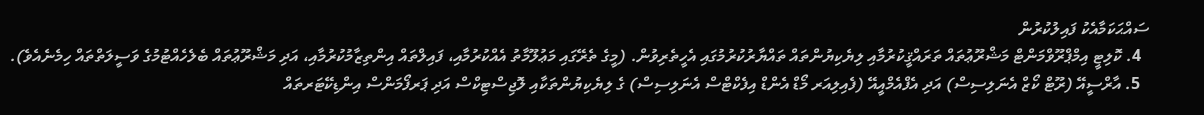ސައްޙަކަމާއެކު ފައިލުކުރުން
  4. ކޮލިޓީ އިމްޕްރޫވްމަންޓް މަޝްރޫޢުތައް ތަރައްޤީކުރުމާއި ލިޔެކިޔުންތައް ތައްޔާރުކުރުމުގައި އެހީތެރިވުން. (މީގެ ތެރޭގައި މަޢުލޫމާތު އެއްކުރުމާއި، ފައިލްތައް އިންތިޒާމުކުރުމާއި، އަދި މަޝްރޫޢުތައް ބެލެހެއްޓުމުގެ ވަސީލަތްތައް ހިމެނެއެވެ).
  5. އާރްސީއޭ (ރޫޓް ކޯޒް އެނަލިސިސް) އަދި އެފްއެމްއީއޭ (ފެއިލިއަރ މޯޑް އެންޑް އިފެކްޓްސް އެނަލިސިސް) ގެ ލިޔެކިޔުންތަކާއި ލޮޖިސްޓިކްސް އަދި ޕަރފޯމަންސް އިންޑިކޭޓަރތައް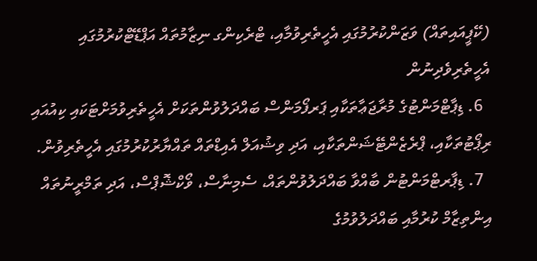(ކޭޕީއައިތައް) ވަޒަންކުރުމުގައި އެހީތެރިވުމާއި، ޓްރެކިންގ ނިޒާމުތައް އަޕްޑޭޓްކުރުމުގައި އެހީތެރިވެދިނުން
  6. ޑިޕާޓްމަންޓުގެ މުރާޖަޢާތަކާއި ޕަރފޯމަންސް ބައްދަލުވުންތަކަށް އެހީތެރިވުމަށްޓަކައި ކިއުއައި ރިޕޯޓުތަކާއި، ޕްރެޒެންޓޭޝަންތަކާއި، އަދި ވިޝުއަލް އެއިޑްތައް ތައްޔާރުކުރުމުގައި އެހީތެރިވުން.
  7. ޑިޕާރޓްމަންޓުން ބާއްވާ ބައްދަލުވުންތައް، ސެމިނާސް، ވޯކްޝޮޕްސް، އަދި ތަމްރީނުތައް އިންތިޒާމް ކުރުމާއި ބައްދަލުވުމުގެ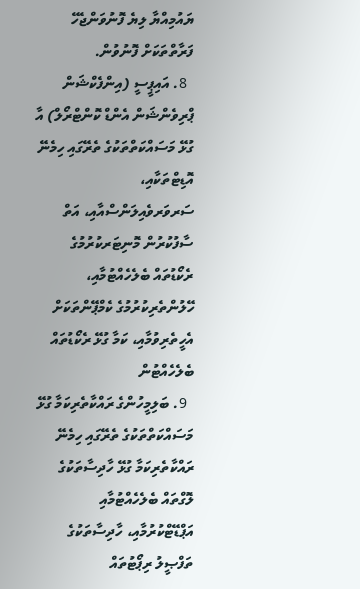ޔައުމިއްޔާ ލިޔެ ފޮނުވަންޖެހޭ ފަރާތްތަކަށް ފޮނުވުން.
  8. އައިޕީސީ (އިންފެކްޝަން ޕްރިވެންޝަން އެންޑް ކޮންޓްރޯލް) އާ ގުޅޭ މަސައްކަތްތަކުގެ ތެރޭގައި ހިމެނޭ އޮޑިޓްތަކާއި، ސަރވަރވެއިލަންސްއާއި، އަތް ސާފުކުރުން މޮނިޓަރކުރުމުގެ ރެކޯޑުތައް ބެލެހެއްޓުމާއި، ހޭލުންތެރިކުރުމުގެ ކެމްޕޭންތަކަށް އެހީތެރިވުމާއި، ކަމާ ގުޅޭ ރެކޯޑުތައް ބެލެހެއްޓުން
  9. ބަލިމީހުންގެ ރައްކާތެރިކަމާ ގުޅޭ މަސައްކަތްތަކުގެ ތެރޭގައި ހިމެނޭ ރައްކާތެރިކަމާ ގުޅޭ ހާދިސާތަކުގެ ލޮގްތައް ބެލެހެއްޓުމާއި އަޕްޑޭޓްކުރުމާއި، ހާދިސާތަކުގެ ތަފްޞީލު ރިޕޯޓުތައް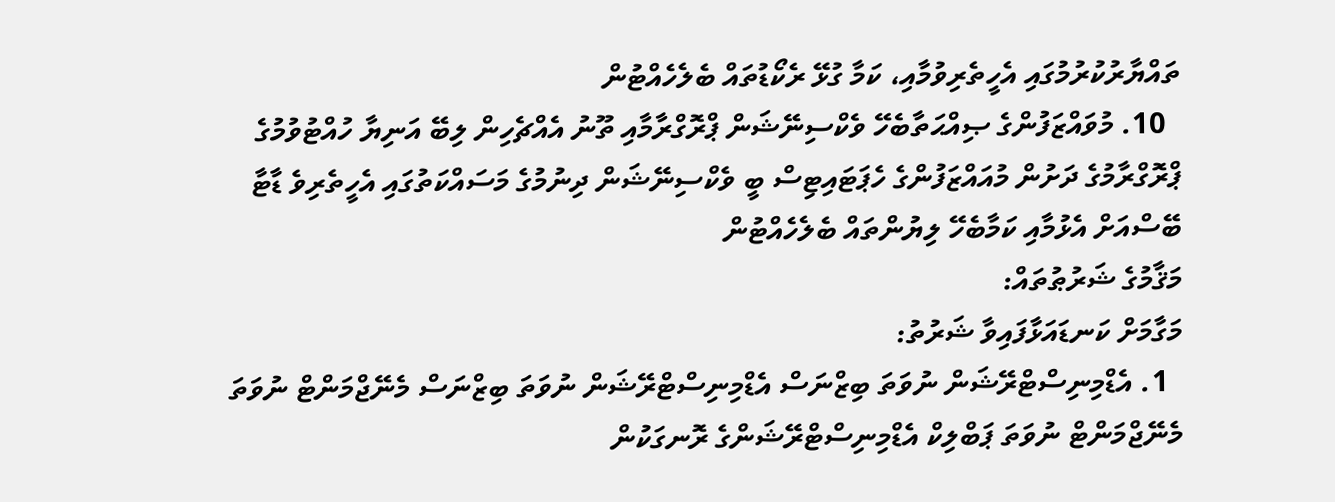ތައްޔާރުކުރުމުގައި އެހީތެރިވުމާއި، ކަމާ ގުޅޭ ރެކޯޑުތައް ބެލެހެއްޓުން
  10. މުވައްޒަފުންގެ ޞިއްޙަތާބެހޭ ވެކްސިނޭޝަން ޕްރޮގްރާމާއި ތޫނު އެއްޗެހިން ލިބޭ އަނިޔާ ހުއްޓުވުމުގެ ޕްރޮގްރާމުގެ ދަށުން މުއައްޒަފުންގެ ހެޕަޓައިޓިސް ބީ ވެކްސިނޭޝަން ދިނުމުގެ މަސައްކަތުގައި އެހީތެރިވެ ޑާޓާ ބޭސްއަށް އެޅުމާއި ކަމާބެހޭ ލިޔުންތައް ބެލެހެއްޓުން
މަޤާމުގެ ޝަރުޠުތައް:
މަގާމަށް ކަނޑައަޅާފައިވާ ޝަރުތު:
  1. އެޑްމިނިސްޓްރޭޝަން ނުވަތަ ބިޒްނަސް އެޑްމިނިސްޓްރޭޝަން ނުވަތަ ބިޒްނަސް މެނޭޖްމަންޓް ނުވަތަ މެނޭޖްމަންޓް ނުވަތަ ޕަބްލިކް އެޑްމިނިސްޓްރޭޝަންގެ ރޮނގަކުން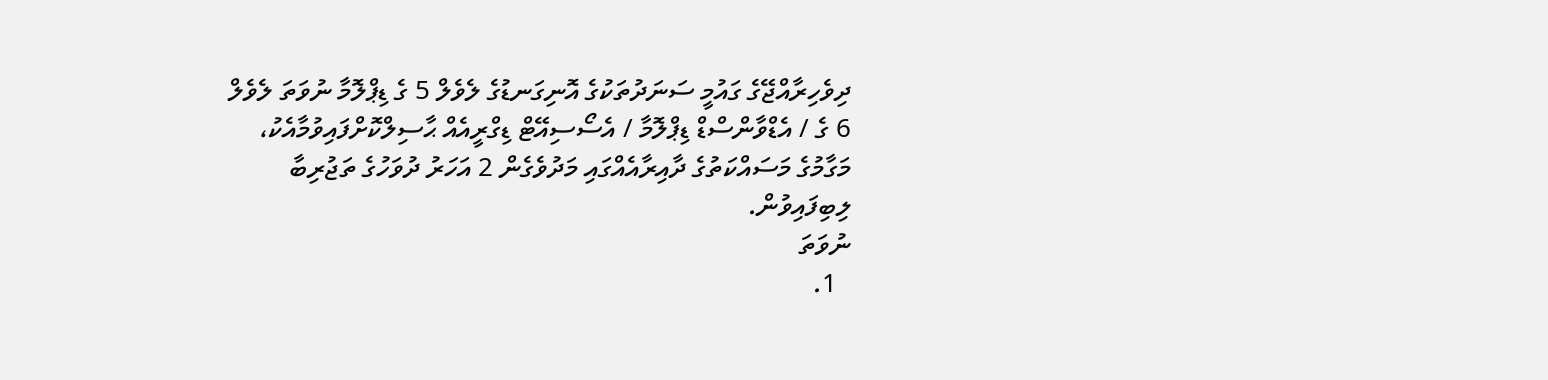ދިވެހިރާއްޖޭގެ ގައުމީ ސަނަދުތަކުގެ އޮނިގަނޑުގެ ލެވެލް 5 ގެ ޑިޕްލޮމާ ނުވަތަ ލެވެލް 6 ގެ / އެޑްވާންސްޑް ޑިޕްލޮމާ / އެސޯސިއޭޓް ޑިގްރީއެއް ޙާސިލްކޮށްފައިވުމާއެކު، މަގާމުގެ މަސައްކަތުގެ ދާއިރާއެއްގައި މަދުވެގެން 2 އަހަރު ދުވަހުގެ ތަޖުރިބާ ލިބިފައިވުން.
ނުވަތަ
  1.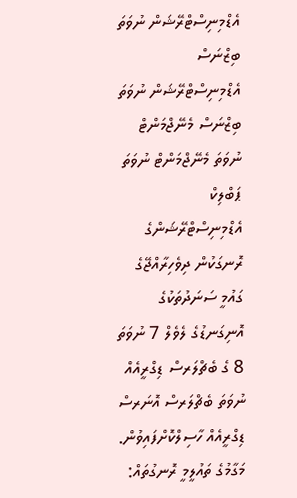އެޑްމިނިސްޓްރޭޝަން ނުވަތަ ބިޒްނަސް އެޑްމިނިސްޓްރޭޝަން ނުވަތަ ބިޒްނަސް މެނޭޖްމަންޓް ނުވަތަ މެނޭޖްމަންޓް ނުވަތަ ޕަބްލިކް އެޑްމިނިސްޓްރޭޝަންގެ ރޮނގަކުން ދިވެހިރާއްޖޭގެ ގައުމީ ސަނަދުތަކުގެ އޮނިގަނޑުގެ ލެވެލް 7 ނުވަތަ 8 ގެ ބެޗްލަރސް ޑިގްރީއެއް ނުވަތަ ބެޗްލަރސް އޮނަރސް ޑިގްރީއެއް ހާސިލްކޮށްފައިވުން.
މަގާމުގެ ތައުލީމީ ރޮނގުތައް: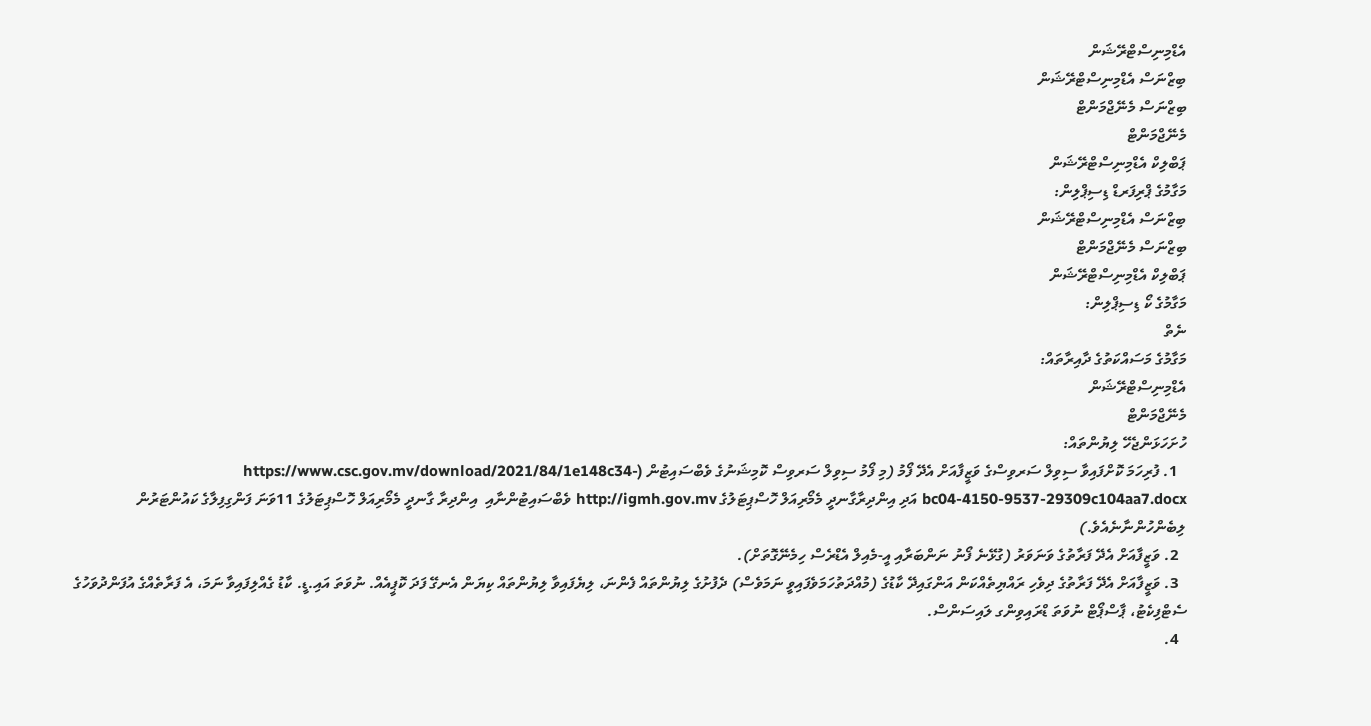އެޑްމިނިސްޓްރޭޝަން
ބިޒްނަސް އެޑްމިނިސްޓްރޭޝަން
ބިޒްނަސް މެނޭޖްމަންޓް
މެނޭޖްމަންޓް
ޕަބްލިކް އެޑްމިނިސްޓްރޭޝަން
މަގާމުގެ ޕްރިފަރޑް ޑިސިޕްލިން:
ބިޒްނަސް އެޑްމިނިސްޓްރޭޝަން
ބިޒްނަސް މެނޭޖްމަންޓް
ޕަބްލިކް އެޑްމިނިސްޓްރޭޝަން
މަގާމުގެ ކޯ ޑިސިޕްލިން:
ނެތް
މަގާމުގެ މަސައްކަތުގެ ދާއިރާތައް:
އެޑްމިނިސްޓްރޭޝަން
މެނޭޖްމަންޓް
ހުށަހަޅަންޖެހޭ ލިޔުންތައް:
  1. ފުރިހަމަ ކޮށްފައިވާ ސިވިލް ސަރވިސްގެ ވަޒީފާއަށް އެދޭ ފޯމު (މި ފޯމު ސިވިލް ސަރވިސް ކޮމިޝަނުގެ ވެބްސައިޓުން (https://www.csc.gov.mv/download/2021/84/1e148c34-bc04-4150-9537-29309c104aa7.docx އަދި އިންދިރާގާނދީ މެމޯރިއަލް ހޮސްޕިޓަލުގެ http://igmh.gov.mv ވެބްސައިޓުންނާއި  އިންދިރާ ގާނދީ މެމޯރިއަލް ހޮސްޕިޓަލުގެ 11ވަނަ ފަންގިފިލާގެ ކައުންޓަރުން ލިބެންހުންނާނެއެވެ.)
  2. ވަޒީފާއަށް އެދޭ ފަރާތުގެ ވަނަވަރު (ގުޅޭނެ ފޯނު ނަންބަރާއި އީ-މެއިލް އެޑްރެސް ހިމެނޭގޮތަށް).
  3. ވަޒީފާއަށް އެދޭ ފަރާތުގެ ދިވެހި ރައްޔިތެއްކަން އަންގައިދޭ ކާޑުގެ (މުއްދަތުހަމަވެފައިވީ ނަމަވެސް) ދެފުށުގެ ލިޔުންތައް ފެންނަ، ލިޔެފައިވާ ލިޔުންތައް ކިޔަން އެނގޭ ފަދަ ކޮޕީއެއް. ނުވަތަ އައި.ޑީ. ކާޑު ގެއްލިފައިވާ ނަމަ، އެ ފަރާތެއްގެ އުފަންދުވަހުގެ ސެޓްފިކެޓު، ޕާސްޕޯޓް ނުވަތަ ޑްރައިވިންގ ލައިސަންސް.
  4.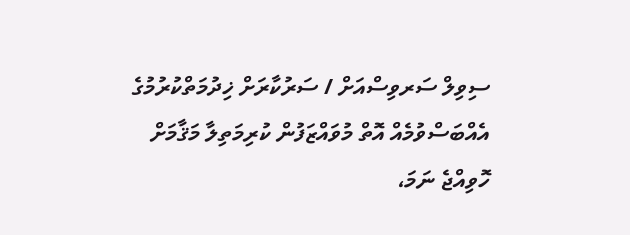ސިވިލް ސަރވިސްއަށް / ސަރުކާރަށް ޚިދުމަތްކުރުމުގެ އެއްބަސްވުމެއް އޮތް މުވައްޒަފުން ކުރިމަތިލާ މަޤާމަށް ހޮވިއްޖެ ނަމަ،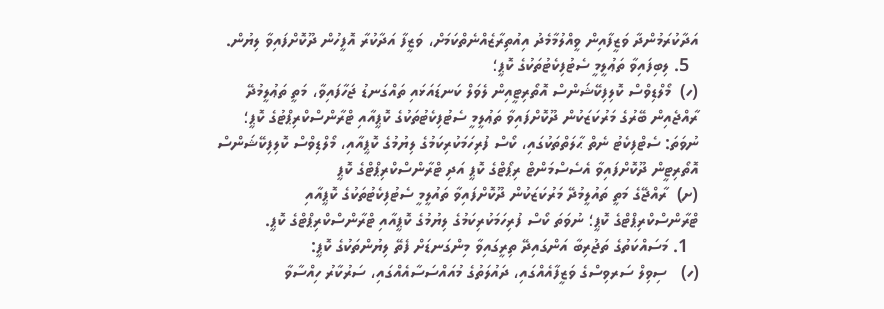އަދާކުރަމުންދާ ވަޒީފާއިން ވީއްލުމާމެދު އިއުތިރާޒެއްނެތްކަމަށް، ވަޒީފާ އަދާކުރާ އޮފީހުން ދޫކޮށްފައިވާ ލިޔުން.
  5. ލިބިފައިވާ ތަޢުލީމީ ސެޓުފިކެޓުތަކުގެ ކޮޕީ؛
(ހ)  މޯލްޑިވްސް ކޮލިފިކޭޝަންސް އޮތޯރިޓީއިން ލެވަލް ކަނޑައަޅައި ތައްގަނޑު ޖަހާފައިވާ، މަތީ ތަޢުލީމުދޭ ރާއްޖެއިން ބޭރުގެ މަރުކަޒަކުން ދޫކޮށްފައިވާ ތަޢުލީމީ ސެޓުފިކެޓުތަކުގެ ކޮޕީއާއި ޓްރާންސްކްރިޕްޓުގެ ކޮޕީ؛ ނުވަތަ: ސެޓްފިކެޓު ނެތް ޙާލަތްތަކުގައި، ކޯސް ފުރިހަމަކުރިކަމުގެ ލިޔުމުގެ ކޮޕީއާއި، މޯލްޑިވްސް ކޮލިފިކޭޝަންސް އޮތޯރިޓީން ދޫކޮށްފައިވާ އެސެސްމަންޓް ރިޕޯޓްގެ ކޮޕީ އަދި ޓްރާންސްކްރިޕްޓްގެ ކޮޕީ
(ށ)  ރާއްޖޭގެ މަތީ ތައުލީމުދޭ މަރުކަޒަކުން ދޫކޮށްފައިވާ ތައުލީމީ ސެޓުފިކެޓުތަކުގެ ކޮޕީއާއި ޓްރާންސްކްރިޕްޓްގެ ކޮޕީ؛ ނުވަތަ ކޯސް ފުރިހަމަކުރިކަމުގެ ލިޔުމުގެ ކޮޕީއާއި ޓްރާންސްކްރިޕްޓްގެ ކޮޕީ.
  1. މަސައްކަތުގެ ތަޖުރިބާ އަންގައިދޭ ތިރީގައިވާ މިންގަނޑަށް ފެތޭ ލިޔުންތަކުގެ ކޮޕީ:
(ހ)   ސިވިލް ސަރވިސްގެ ވަޒީފާއެއްގައި، ދައުލަތުގެ މުއައްސަސާއެއްގައި، ސަރުކާރު ހިއްސާވާ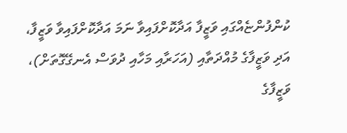ކުންފުންޏެއްގައި ވަޒީފާ އަދާކޮށްފައިވާ ނަމަ އަދާކޮށްފައިވާ ވަޒީފާ، އަދި ވަޒީފާގެ މުއްދަތާއި (އަހަރާއި މަހާއި ދުވަސް އެނގޭގޮތަށް)، ވަޒީފާގެ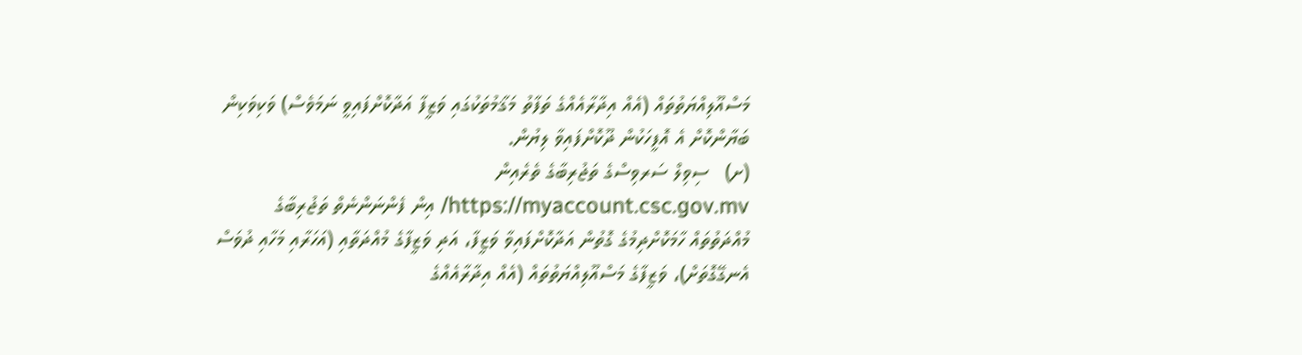މަސްއޫލިއްޔަތުތައް (އެއް އިދާރާއެއްގެ ތަފާތު މަޤާމުތަކުގައި ވަޒީފާ އަދާކޮށްފައިވީ ނަމަވެސް) ވަކިވަކިން ބަޔާންކޮށް އެ އޮފީހަކުން ދޫކޮށްފައިވާ ލިޔުން.
(ށ)   ސިވިލް ސަރވިސްގެ ތަޖުރިބާގެ ތެރެއިން https://myaccount.csc.gov.mv/ އިން ފެންނަންނެތް ތަޖުރިބާގެ މުއްދަތުތައް ހާމަކޮށްދިމުގެ ގޮތުން އަދާކޮށްފައިވާ ވަޒީފާ، އަދި ވަޒީފާގެ މުއްދަތާއި (އަހަރާއި މަހާއި ދުވަސް އެނގޭގޮތަށް)، ވަޒީފާގެ މަސްއޫލިއްޔަތުތައް (އެއް އިދާރާއެއްގެ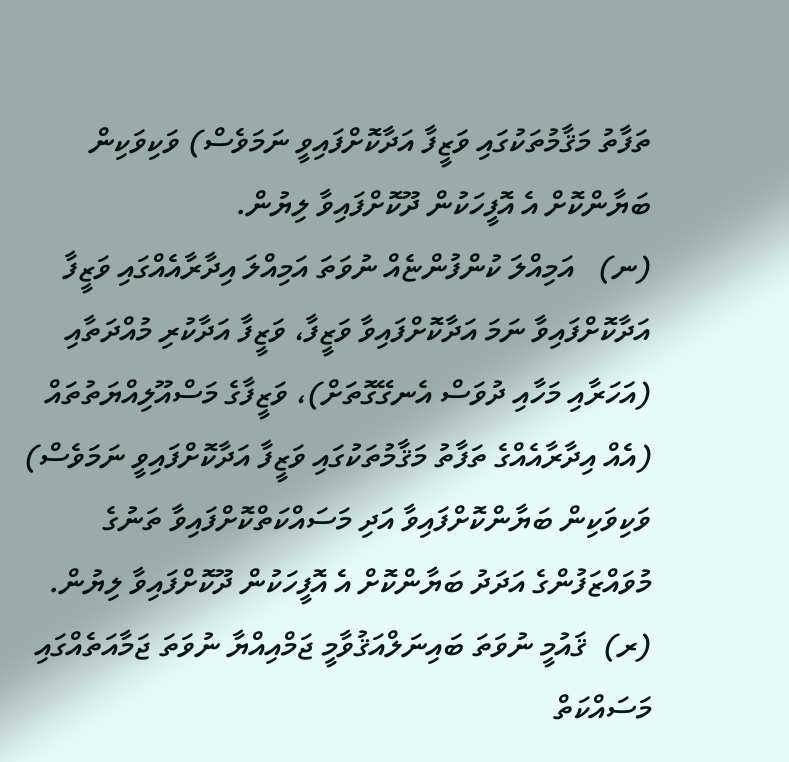ތަފާތު މަޤާމުތަކުގައި ވަޒީފާ އަދާކޮށްފައިވީ ނަމަވެސް) ވަކިވަކިން ބަޔާންކޮށް އެ އޮފީހަކުން ދޫކޮށްފައިވާ ލިޔުން.
(ނ)   އަމިއްލަ ކުންފުންޏެއް ނުވަތަ އަމިއްލަ އިދާރާއެއްގައި ވަޒީފާ އަދާކޮށްފައިވާ ނަމަ އަދާކޮށްފައިވާ ވަޒީފާ، ވަޒީފާ އަދާކުރި މުއްދަތާއި (އަހަރާއި މަހާއި ދުވަސް އެނގޭގޮތަށް)، ވަޒީފާގެ މަސްއޫލިއްޔަތުތައް (އެއް އިދާރާއެއްގެ ތަފާތު މަޤާމުތަކުގައި ވަޒީފާ އަދާކޮށްފައިވީ ނަމަވެސް) ވަކިވަކިން ބަޔާންކޮށްފައިވާ އަދި މަސައްކަތްކޮށްފައިވާ ތަނުގެ މުވައްޒަފުންގެ އަދަދު ބަޔާންކޮށް އެ އޮފީހަކުން ދޫކޮށްފައިވާ ލިޔުން.
(ރ)  ޤައުމީ ނުވަތަ ބައިނަލްއަޤުވާމީ ޖަމްއިއްޔާ ނުވަތަ ޖަމާއަތެއްގައި މަސައްކަތް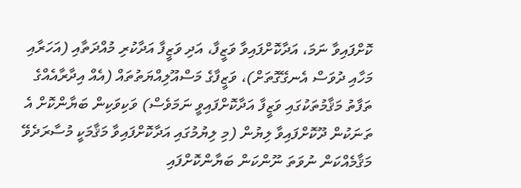ކޮށްފައިވާ ނަމަ، އަދާކޮށްފައިވާ ވަޒީފާ، އަދި ވަޒީފާ އަދާކުރި މުއްދަތާއި (އަހަރާއި މަހާއި ދުވަސް އެނގޭގޮތަށް)، ވަޒީފާގެ މަސްއޫލިއްޔަތުތައް (އެއް އިދާރާއެއްގެ ތަފާތު މަޤާމުތަކުގައި ވަޒީފާ އަދާކޮށްފައިވީ ނަމަވެސް) ވަކިވަކިން ބަޔާންކޮށް އެ ތަނަކުން ދޫކޮށްފައިވާ ލިޔުން (މި ލިޔުމުގައި އަދާކޮށްފައިވާ މަޤާމަކީ މުސާރަދެވޭ މަޤާމެއްކަން ނުވަތަ ނޫންކަން ބަޔާންކޮށްފައި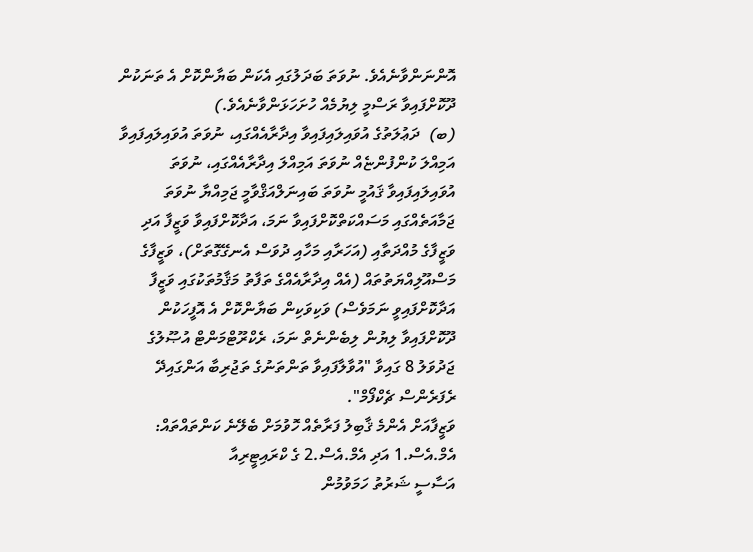އޮންނަންވާނެއެވެ. ނުވަތަ ބަދަލުގައި އެކަން ބަޔާންކޮށް އެ ތަނަކުން ދޫކޮށްފައިވާ ރަސްމީ ލިޔުމެއް ހުށަހަޅަންވާނެއެވެ.)
(ބ)  ދަޢުލަތުގެ އުވައިލައިފައިވާ އިދާރާއެއްގައި، ނުވަތަ އުވައިލައިފައިވާ އަމިއްލަ ކުންފުންޏެއް ނުވަތަ އަމިއްލަ އިދާރާއެއްގައި، ނުވަތަ އުވައިލައިފައިވާ ޤައުމީ ނުވަތަ ބައިނަލްއަޤްވާމީ ޖަމިއްޔާ ނުވަތަ ޖަމާއަތެއްގައި މަސައްކަތްކޮށްފައިވާ ނަމަ، އަދާކޮށްފައިވާ ވަޒީފާ އަދި ވަޒީފާގެ މުއްދަތާއި (އަހަރާއި މަހާއި ދުވަސް އެނގޭގޮތަށް)، ވަޒީފާގެ މަސްއޫލިއްޔަތުތައް (އެއް އިދާރާއެއްގެ ތަފާތު މަޤާމުތަކުގައި ވަޒީފާ އަދާކޮށްފައިވީ ނަމަވެސް) ވަކިވަކިން ބަޔާންކޮށް އެ އޮފީހަކުން ދޫކޮށްފައިވާ ލިޔުން ލިބެންނެތް ނަމަ، ރެކްރޫޓްމަންޓް އުޞޫލުގެ ޖަދުވަލު 8 ގައިވާ "އުވާލާފައިވާ ތަންތަނުގެ ތަޖުރިބާ އަންގައިދޭ ރެފަރެންސް ޗެކްފޯމް".
ވަޒީފާއަށް އެންމެ ޤާބިލު ފަރާތެއް ހޮވުމަށް ބެލޭނެ ކަންތައްތައް:
އެމް.އެސް.1 އަދި އެމް.އެސް.2 ގެ ކްރައިޓީރިއާ
އަސާސީ ޝަރުތު ހަމަވުމުން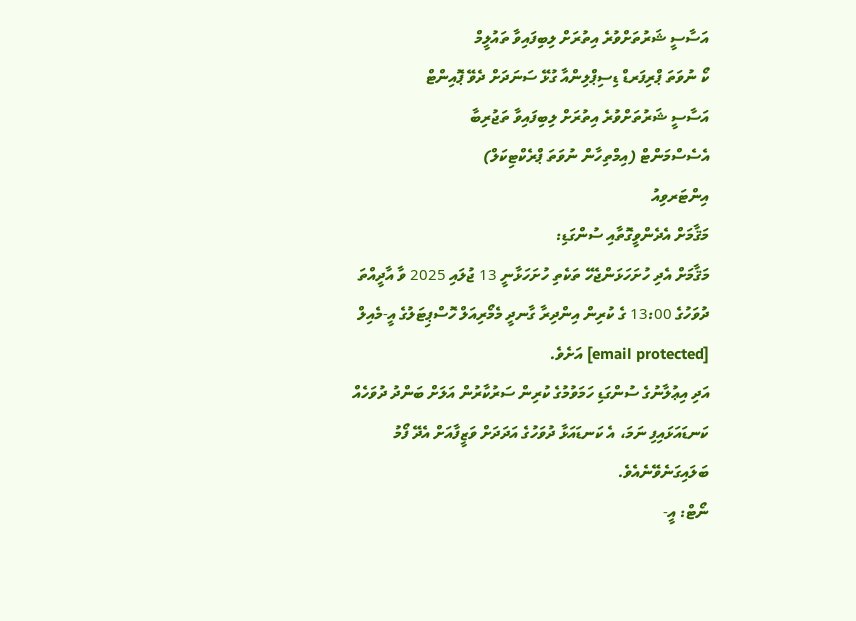އަސާސީ ޝަރުތަށްވުރެ އިތުރަށް ލިބިފައިވާ ތައުލީމް
ކޯ ނުވަތަ ޕްރިފަރޑް ޑިސިޕްލިންއާ ގުޅޭ ސަނަދަށް ދެވޭ ޕޮއިންޓް
އަސާސީ ޝަރުތަށްވުރެ އިތުރަށް ލިބިފައިވާ ތަޖުރިބާ
އެސެސްމަންޓް (އިމްތިހާން ނުވަތަ ޕްރެކްޓިކަލް)
އިންޓަރވިއު
މަޤާމަށް އެދެންވީގޮތާއި ސުންގަޑި:
މަޤާމަށް އެދި ހުށަހަޅަންޖެހޭ ތަކެތި ހުށަހަޅާނީ 13 ޖުލައި 2025 ވާ އާދީއްތަ ދުވަހުގެ 13:00 ގެ ކުރިން އިންދިރާ ގާނދީ މެމޯރިއަލް ހޮސްޕިޓަލުގެ އީ-މެއިލް [email protected] އަށެވެ.
އަދި އިޢުލާނުގެ ސުންގަޑި ހަމަވުމުގެ ކުރިން ސަރުކާރުން އަލަށް ބަންދު ދުވަހެއް ކަނޑައަޅައިފި ނަމަ، އެ ކަނޑައަޅާ ދުވަހުގެ އަދަދަށް ވަޒީފާއަށް އެދޭ ފޯމު ބަލައިގަނެވޭނެއެވެ.
ނޯޓް: އީ-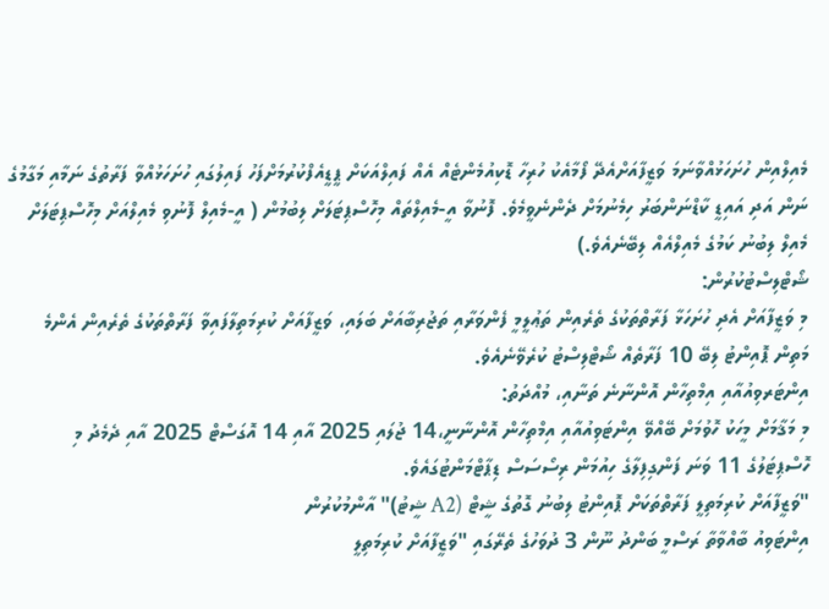މެއިލްއިން ހުށަހަޅުއްވާނަމަ ވަޒީފާއަށްއެދޭ ފޯމާއެކު ހުރިހާ ޑޮކިއުމެންޓެއް އެއް ފައިލްއަކަށް ޕީޑީއެފްކުރުމަށްފަހު ފައިލުގައި ހުށަހަޅުއްވާ ފަރާތުގެ ނަމާއި މަގާމުގެ ނަން އަދި އައިޑީ ކާޑްނަންބަރު ހިމެނުމަށް ދެންނެވީމެވެ. ފޮނުވާ އީ-މެއިލްތައް މިހޮސްޕިޓަލަށް ލިބުމުން ( އީ-މެއިލް ފޮނުވި މެއިލްއަށް މިހޮސްޕިޓަލަށް މެއިލް ލިބުނު ކަމުގެ މެއިލްއެއް ލިބޭނެއެވެ.)
ޝޯޓްލިސްޓުކުރުން:
މި ވަޒީފާއަށް އެދި ހުށަހަޅާ ފަރާތްތަކުގެ ތެރެއިން ތަޢުލީމީ ފެންވަރާއި ތަޖުރިބާއަށް ބަލައި، ވަޒީފާއަށް ކުރިމަތިލާފައިވާ ފަރާތްތަކުގެ ތެރެއިން އެންމެ މަތިން ޕޮއިންޓު ލިބޭ 10 ފަރާތެއް ޝޯޓްލިސްޓު ކުރެވޭނެއެވެ.
އިންޓަރވިއުއާއި އިމްތިހާން އޮންނާނެ ތަނާއި، މުއްދަތު:
މި މަޤާމަށް މީހަކު ހޮވުމަށް ބޭއްވޭ އިންޓަވިއުއާއި އިމްތިހާން އޮންނާނީ،14 ޖުލައި 2025 އާއި 14 އޮގަސްޓް 2025 އާއި ދެމެދު މި ހޮސްޕިޓަލުގެ 11 ވަނަ ފަންގިފިލާގެ ހިއުމަން ރިސޯސަސް ޑިޕާޓްމަންޓުގައެވެ.
"ވަޒީފާއަށް ކުރިމަތިލީ ފަރާތްތަކަށް ޕޮއިންޓު ލިބުނު ގޮތުގެ ޝީޓް (A2 ޝީޓު)" އާންމުކުރުން
އިންޓަވިއު ބާއްވާތާ ރަސްމީ ބަންދު ނޫން 3 ދުވަހުގެ ތެރޭގައި "ވަޒީފާއަށް ކުރިމަތިލީ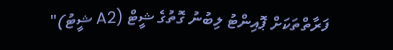ފަރާތްތަކަށް ޕޮއިންޓު ލިބުނު ގޮތުގެ ޝީޓް (A2 ޝީޓު)"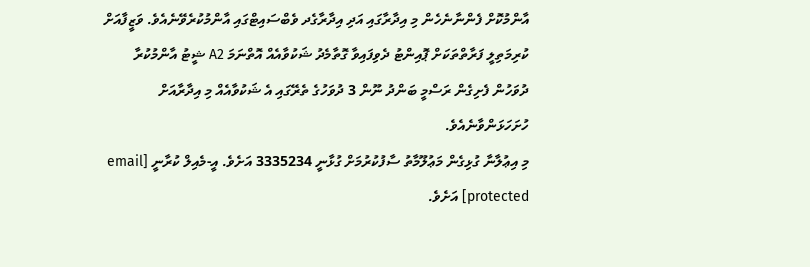އާންމުކޮށް ފެންނާނެހެން މި އިދާރާގައި އަދި އިދާރާގެދ ވެބްސައިޓްގައި އާންމުކުރެވޭނެއެވެ. ވަޒީފާއަށް ކުރިމަތިލީ ފަރާތްތަކަށް ޕޮއިންޓު ދެވިފައިވާ ގޮތާމެދު ޝަކުވާއެއް އޮތްނަމަ A2 ޝީޓު އާންމުކުރާ ދުވަހުން ފެށިގެން ރަސްމީ ބަންދު ނޫން 3 ދުވަހުގެ ތެރޭގައި އެ ޝަކުވާއެއް މި އިދާރާއަށް ހުށަހަޅަންވާނެއެވެ.
މި އިޢުލާނާ ގުޅިގެން މަޢުލޫމާތު ސާފުކުރުމަށް ގުޅާނީ 3335234 އަށެވެ. އީ-މެއިލް ކުރާނީ [email protected] އަށެވެ.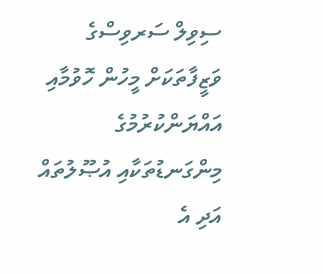ސިވިލް ސަރވިސްގެ ވަޒީފާތަކަށް މީހުން ހޮވުމާއި އައްޔަންކުރުމުގެ މިންގަނޑުތަކާއި އުޞޫލުތައް އަދި އެ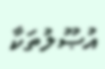އުޞޫލުތަކާ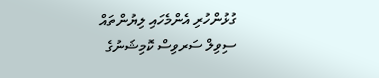ގުޅުންހުރި އެންމެހައި ލިޔުންތައް ސިވިލް ސަރވިސް ކޮމިޝަނުގެ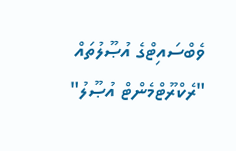ވެބްސައިޓްގެ އުޞޫލުތައް "ރެކްރޫޓްމެންޓް އުޞޫލު"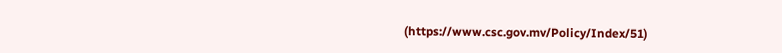(https://www.csc.gov.mv/Policy/Index/51)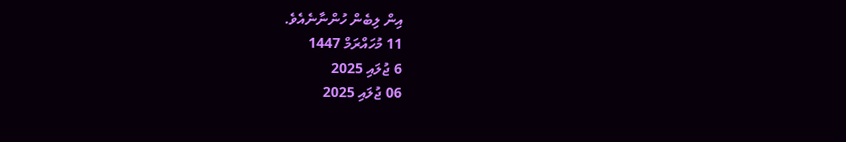އިން ލިބެން ހުންނާނެއެވެ.
11 މުހައްރަމް 1447
6 ޖުލައި 2025
06 ޖުލައި 2025